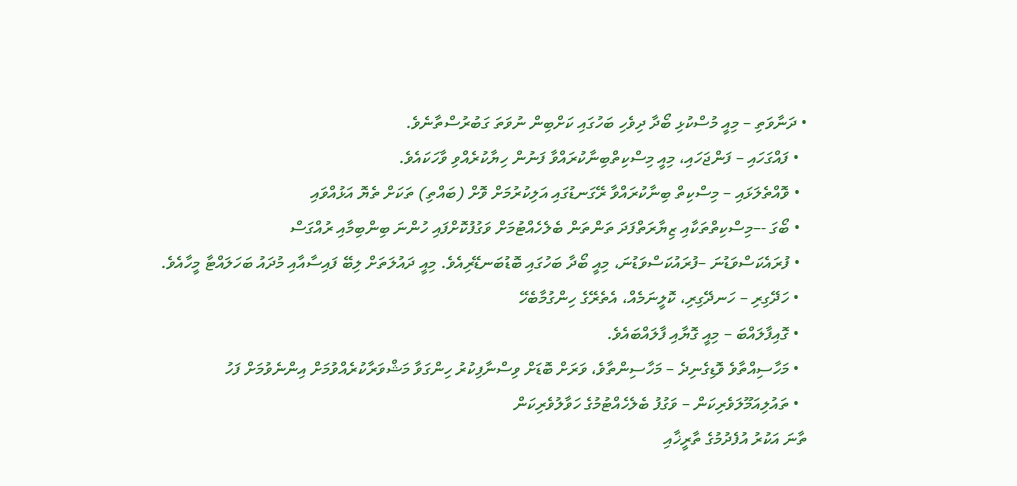• ދަނާވަތި – މިއީ މުސްކުޅި ބޯދާ ދިވެހި ބަހުގައި ކަށްބިން ނުވަތަ ގަބުރުސްތާނެވެ.
  • ފައްގަހައި – ފަންޖަހައި، މިއީ މިސްކިތްބިނާކުރައްވާ ފަނުން ހިޔާކުރެއްވި ވާހަކައެވެ.
  • ވޮއްތެލަޅައި – މިސްކިތް ބިނާކުރައްވާ ރޭގަނޑުގައި އަލިކުރުމަށް ވޮށް (ބައްތި) ތަކަށް ތެޔޮ އަޅުއްވައި
  • ބޯގަ -–މިސްކިތްތަކާއި ޒިޔާރަތްފަދަ ތަންތަން ބެލެހެއްޓުމަށް ވަގުފުކޮށްފައި ހުންނަ ބިންބިމާއި ރުއްގަސް
  • ފުރައެކަސްވަޑުނަ –ފުރައުކަސްވަޑުނަ، މިއީ ބޯދާ ބަހުގައި ބޮޑުބަނޑޭރިއެވެ. މިއީ ދައުލަތަށް ލިބޭ ފައިސާއާއި މުދައު ބަހަލައްޓާ މީހާއެވެ.
  • ހަދޭގިރި – ހަނދޭގިރި، ކޮލީނަމެއް، އެތެރޭގެ ހިންގުމާބެހޭ
  • ގޮއިފާލައްބަ – މިއީ ގޮޔާއި ފާލައްބައެވެ.
  • މަހާސިއްތާވެ ވޮޑިގެނިދެ – މަހާސިންތާވެ، ވަރަށް ބޮޑަށް ވިސްނާފިކުރު ހިންގަވާ މަޝްވަރާކުރެއްވުމަށް އިންނެވުމަށް ފަހު
  • ތައުލިއަމޫލަވެރިކަން – ވަގުފު ބެލެހެއްޓުމުގެ ހަވާލުވެރިކަން
ތާނަ އަކުރު އުފެދުމުގެ ތާރީޚާއި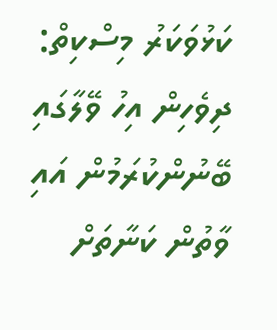ކަޅުވަކަރު މިސްކިތް:
ދިވެހިން އިހު ވޭލާގައި ބޭނުންކުރަމުން އައި ވާތުން ކަނާތަށް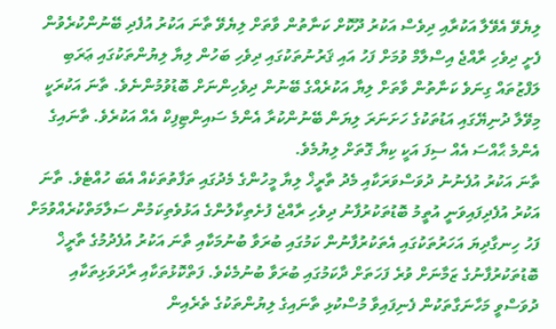ލިޔެވޭ އެވޭލާ އަކުރާއި ދިވެސް އަކުރު ދޫކޮށް ކަނާތުން ވާތަށް ލިޔެވޭ ތާނަ އަކުރު އުފެދި ބޭނުންކުރެވުން ފެށީ ދިވެހި ރާއްޖެ އިސްލާމް ވުމަށް ފަހު އައި ޤަރުނުތަކުގައި ދިވެހި ބަހުން ލިޔާ ލިޔުންތަކުގައި ޢަރަބި ލަފްޒުތައް ގިނަވެ ކަނާތުން ވާތަށް ލިޔާ އަކުރެއްގެ ބޭނުން ދިވެހިންނަށް ބޮޑުވުމުންނެވެ. ތާނަ އަކުރަކީ މިވޭލާ ދުނިޔޭގައި އަޑުތަކުގެ ހަށަނަރަ ލިޔަން ބޭނުންކުރާ އެންމެ ސައިންޓިފިކް އެއް އަކުރެވެ. ތާނައިގެ އެންމެ ޙާއްސަ އެއް ސިފަ އަކީ ކިޔާ ގޮތަށް ލިޔުމެވެ.
ތާނަ އަކުރު އުފެނުނު ދުވަސްވަރަކާއި މެދު ތާރީޚް ލިޔާ މީހުންގެ މެދުގައި ތަފާތުތަކެއް އެބަ ހުއްޓެވެ. ތާނަ އަކުރު އުފެދިފައިވަނީ އުތީމު ބޮޑުތަކުރުފާނު ދިވެހި ރާއްޖެ ފުށެތިކާލުންގެ އަޅުވެތިކަމުން ސަލާމަތްކުރެއްވުމަށް ފަހު ހިނގާދިޔަ އަހަރުތަކުގައި އެތަކުރުފާނުން ކަމުގައި ބުރަވާ ބުނުމަކާއި ތާނަ އަކުރު އުފެދުމުގެ ތާރީޚް ބޮޑުތަކުރުފާނުގެ ޒަމާނަށް ވުރެ ފަހަތަށް ދާކަމުގައި ބުރަވާ ބުނުމެކެވެ. ފަތްކޮޅުތަކާއި ރާދަވަޅިތަކާއި ދުވަސްވީ މަހާނަގާތަކުން ފެނިފައިވާ މުސްކުޅި ތާނައިގެ ލިޔުންތަކުގެ ތެރެއިން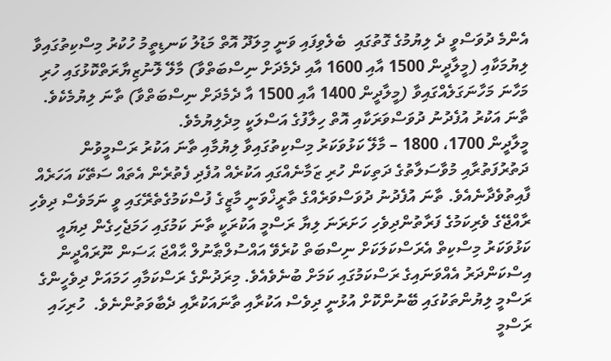އެންމެ ދުވަސްވީ ދެ ލިޔުމުގެ ގޮތުގައި  ބެލެވިފައި ވަނީ މިލަދޫ އޮތް މަޑުލު ކަނޑިތީމު ހުކުރު މިސްކިތުގައިވާ ލިޔުމަކާއި (މީލާދީން 1500 އާއި 1600 އާއި ދެމެދަށް ނިސްބަތްވާ) މާލޭ ލޮނުޒިޔާރަތްކޮޅުގައި ހުރި މަހާނަ މަހާނަގަލެއްގައިވާ (މީލާދީން 1400 އާއި 1500 އާ ދެމެދަށް ނިސްބަތްވާ) ތާނަ ލިޔުމެކެވެ. ތާނަ އަކުރު އުފެދުނު ދުވަސްވަރަކާއި އޮތް ހިލާފުގެ އަސްލަކީ މިދެލިޔުމެވެ.
މީލާދީން 1700، 1800 – މާލޭ ކަޅުވަކަރު މިސްކިތުގައިވާ ލިޔުމާއި ތާނަ އަކުރު ރަސްމީވުން
ދަތުރުފަތުރާއި މުވާސަލާތުގެ ދަތިކަން ހުރި ޒަމާނެއްގައި އަކުރެއް އުފެދި ފެތުރެން އެތައް ސަތޭކަ އަހަރެއް ފާއިތުވެދާނެއެވެ. ތާނަ އުފެދުނު ދުވަސްވަރެއްގެ ތާރީޚްވަނީ މާޒީގެ ފުސްކަމުގެތެރޭގައި ވީ ނަމަވެސް ދިވެހި ރާއްޖޭގެ ވެރިކަމުގެ ފަރާތުންދިވެހި ހަށަރަނަ ލިޔާ ރަސްމީ އަކުރަކީ ތާނަ ކަމުގައި ހަމަޖެހިގެން ދިޔައީ ކަޅުވަކަރު މިސްކިތް އެރަސްކަލަކަށް ނިސްބަތް ކުރެވޭ އައްސުލްޠާނުލް ޙާއްޖަ ޙަސަން ނޫރައްދީން އިސްކަންދަރު އެއްވަނައިގެ ރަސްކަމުގައި ކަމަށް ބުނެވެއެވެ. މިރަދުންގެ ރަސްކަމާއި ހަމައަށް ދިވެހީންގެ ރަސްމީ ލިޔުންތަކުގައި ބޭނުންކޮށް އުޅުނީ ދިވެސް އަކުރާއި ތާނައަކުރާއި ދެބާވަތުންނެވެ.  ހުރިހައި ރަސްމީ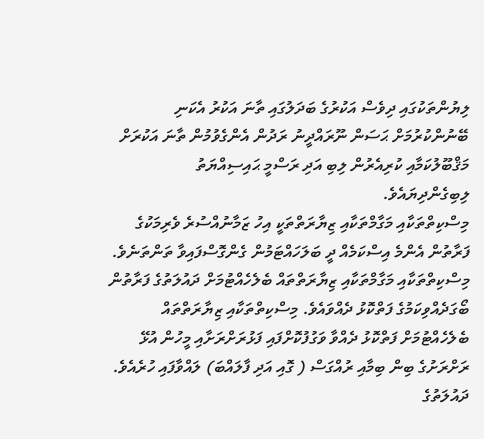ލިޔުންތަކުގައި ދިވެސް އަކުރުގެ ބަދަލުގައި ތާނަ އަކުރު އެކަނި ބޭނުންކުރުމަށް ޙަސަން ނޫރައްދީނު ރަދުން އެންގެވުމުން ތާނަ އަކުރަށް މަޤްބޫލުކަމާއި ކުރިއެރުން ލިބި އަދި ރަސްމީ ޙައިސިއްޔަތު ލިބިގެންދިޔައެވެ.
މިސްކިތްތަކާއި މަގާމްތަކާއި ޒިޔާރަތްތަކީ އިހު ޒަމާނުއްސުރެ ވެރިމަކުގެ ފަރާތުން އެންމެ އިސްކަމެއް ދީ ބަލަހައްޓަމުން ގެންގޮސްފައިވާ ތަންތަނެވެ. މިސްކިތްތަކާއި މަގާމްތަކާއި ޒިޔާރަތްތައް ބެލެހެއްޓުމަށް ދައުލަތުގެ ފަރާތުން ބޯގަދެއްވިކަމުގެ ފަތްކޮޅު ދެއްވައެވެ. މިސްކިތްތަކާއި ޒިޔާރަތްތައް ބެލެހެއްޓުމަށް ފަތްކޮޅު ދެއްވާ ވަގުފުކޮށްފައި ފަޅުރަށްރަށާއި މީހުން އުޅޭ ރަށްރަށުގެ ބިން ބިމާއި ރުއްގަސް ( ގޮއި އަދި ފާލައްބަ) ލައްވާފައި ހުރެއެވެ. ދައުލަތުގެ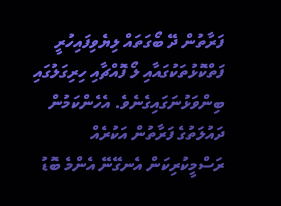ފަރާތުން ދޭ ބޯގަތައް ލިޔެވިފައިހުރީ ފަތްކޮޅުތަކުގައާއި ލޯ ފޮއްޗާއި ހިރިގަލުގައި ބިންވަޅުނަގައިގެނެވެ. އެހެންކަމުން ދައުލަތުގެ ފަރާތުން އަކުރެއް ރަސްމީކުރިކަން އެނގޭނޭ އެންމެ ބޮޑު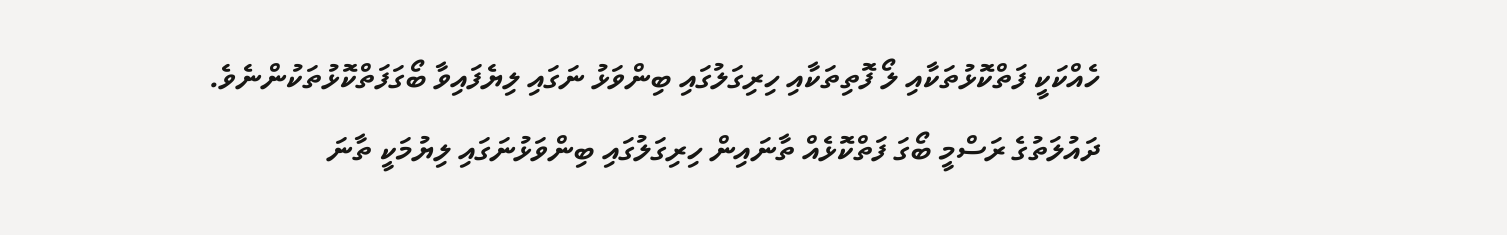ހެއްކަކީ ފަތްކޮޅުތަކާއި ލޯ ފޮތިތަކާއި ހިރިގަލުގައި ބިންވަޅު ނަގައި ލިޔެފައިވާ ބޯގަފަތްކޮޅުތަކުންނެވެ. ދައުލަތުގެ ރަސްމީ ބޯގަ ފަތްކޮޅެއް ތާނައިން ހިރިގަލުގައި ބިންވަޅުނަގައި ލިޔުމަކީ ތާނަ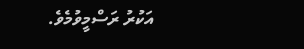އަކުރު ރަސްމީވުމެވެ.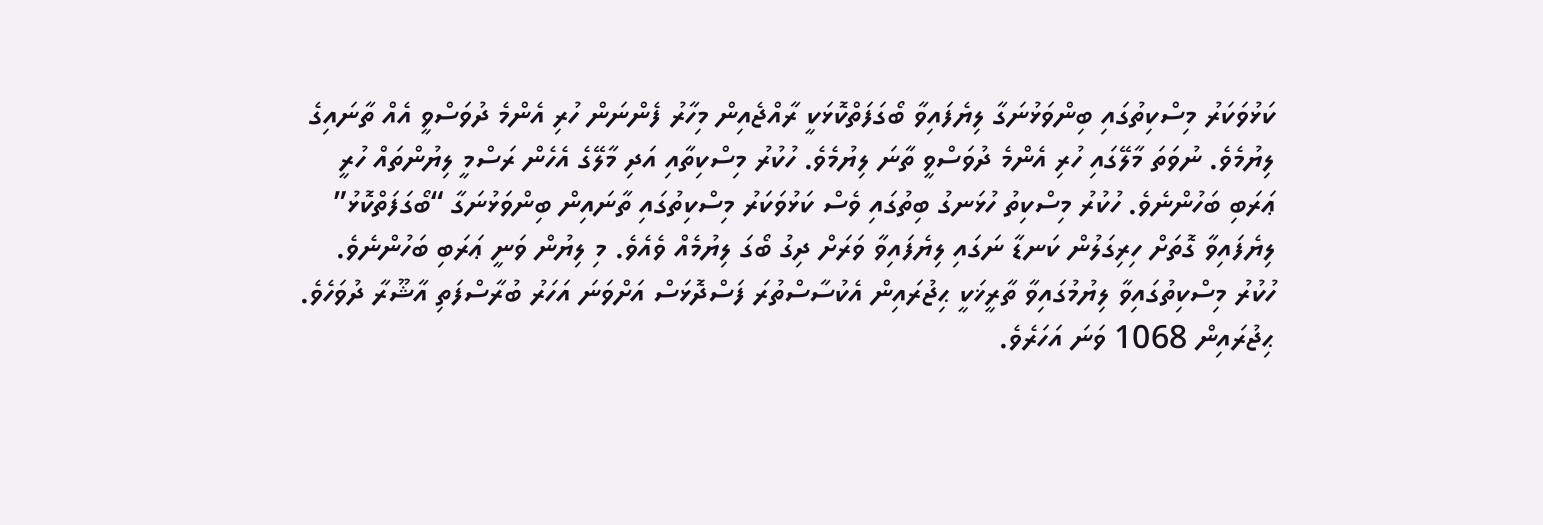ކަޅުވަކަރު މިސްކިތުގައި ބިންވަޅުނަގާ ލިޔެފައިވާ ބޯގަފަތްކޮޅަކީ ރާއްޖެއިން މިހާރު ފެންނަން ހުރި އެންމެ ދުވަސްވީ އެއް ތާނައިގެ ލިޔުމެވެ. ނުވަތަ މާލޭގައި ހުރި އެންމެ ދުވަސްވީ ތާނަ ލިޔުމެވެ. ހުކުރު މިސްކިތާއި އަދި މާލޭގެ އެހެން ރަސްމީ ލިޔުންތައް ހުރީ ޢަރަބި ބަހުންނެވެ. ހުކުރު މިސްކިތު ހުޅަނގު ބިތުގައި ވެސް ކަޅުވަކަރު މިސްކިތުގައި ތާނައިން ބިންވަޅުނަގާ “ބޯގަފަތްކޮޅު” ލިޔެފައިވާ ގޮތަށް ހިރިގަލުން ކަނޑާ ނަގައި ލިޔެފައިވާ ވަރަށް ދިގު ބޯގަ ލިޔުމެއް ވެއެވެ. މި ލިޔުން ވަނީ ޢަރަބި ބަހުންނެވެ. ހުކުރު މިސްކިތުގައިވާ ލިޔުމުގައިވާ ތާރީޚަކީ ޙިޖުރައިން އެކުސާސްތުރަ ފަސްދޮޅަސް އަށްވަނަ އަހަރު ބުރާސްފަތި އާޝޫރާ ދުވަހެވެ. ޙިޖުރައިން 1068 ވަނަ އަހަރެވެ.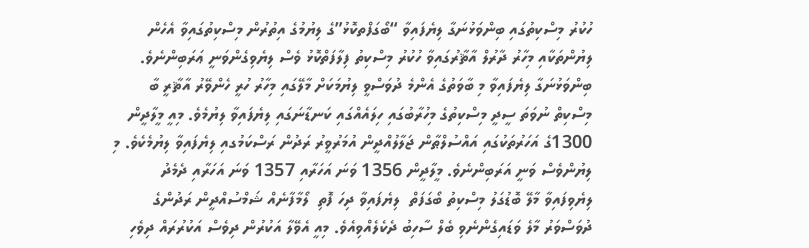ހުކުރު މިސްކިތުގައި ބިންވަޅުނަގާ ލިޔެފައިވާ “ބޯގަފްތކޮޅު”ގެ ލިޔުމުގެ އިތުރުން މިސްކިތުގައިވާ އެހެން ލިޔުންތަކާއި މިހާރު ދާރުލް އާޘާރުގައިވާ ހުކުރު މިސްކިތު ފިލާފަތްކޮޅު ވެސް ލިޔެވިގެންވަނީ ޢަރަބިންނެވެ. ބިންވަޅުނަގާ ލިޔެފައިވާ މި ބާވަތުގެ އެންމެ ދުވަސްވީ ލިޔުމަކަށް މާލޭގައި މިހާރު ހުރީ ހެންވޭރު އާޘާރީ ބާ މިސްކިތް ނުވަތަ ސީދީ މިސްކިތުގެ މިހުރާބުގައި ހިލައެއްގައި ކަނޑާނަގައި ލިޔެފައިވާ ލިޔުމެވެ. މިއީ މީލާދީން 1300ގެ އަހަރުތަކުގައި އައްސުލްޠާން ޖަލާލުއްދީން އުމަރުވީރު ރަދުން ރަސްކަމުގއި ލިޔެފައިވާ ލިޔުމެކެވެ. މި ލިޔުންވެސް ވަނީ އަރަބިންނެވެ. މީލާދީން 1356 ވަނަ އަހަރާއި 1357 ވަނަ އަހަރާއި ދެމެދު ލިޔެވިފައިވާ މާލޭ ބޮޑުގަލު މިސްކިތު ބޯގަފަތް  ލިޔެފައިވާ ދިހަ ފޮތި  ލޯމާފާނެއް ޝަމްސުއްދީން ރަދުންގެ ދުވަސްވަރު މާލެ ވަޑައިގެންނެވި ބެލް ސާހިބު ދެކެލެއްވިއެވެ. މިއީ އެވޭލާ އަކުރުން ދިވެސް އަކުރުރައް ދިވެހި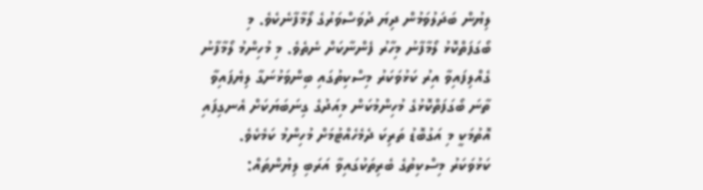ލިޔުން ބަދަލުވަމުން ދިޔަ ދުވަސްވަރުގެ ލޯމާފާނެކެވެ. މި ބޯގަފަތްކޮޅު ލޯމާފާނު މިހާރު ފެންނާކަށް ނެތެވެ. މި މުހިންމު ލޯމާފާނު ގެއްލިފައިވާ އިރު ކަޅުވަކަރު މިސްކިތުގައި ބިންވަޅުނަގާ ލިޔެފައިވާ ތާނަ ބޯގަފަތްކޮޅުގެ މުހިންމުކަން މިއަދުގެ ގިނަބަޔަކަށް އެނގިފައި އޮތުމަކީ މި އަގުބޮޑު ތަރިކަ ދެމެހެއްޓުމަށް މުހިންމު ކަމެކެވެ.
ކަޅުވަކަރު މިސްކިތުގެ ބެރިތަކުގައިވާ އަރަބި ލިޔުންތައް: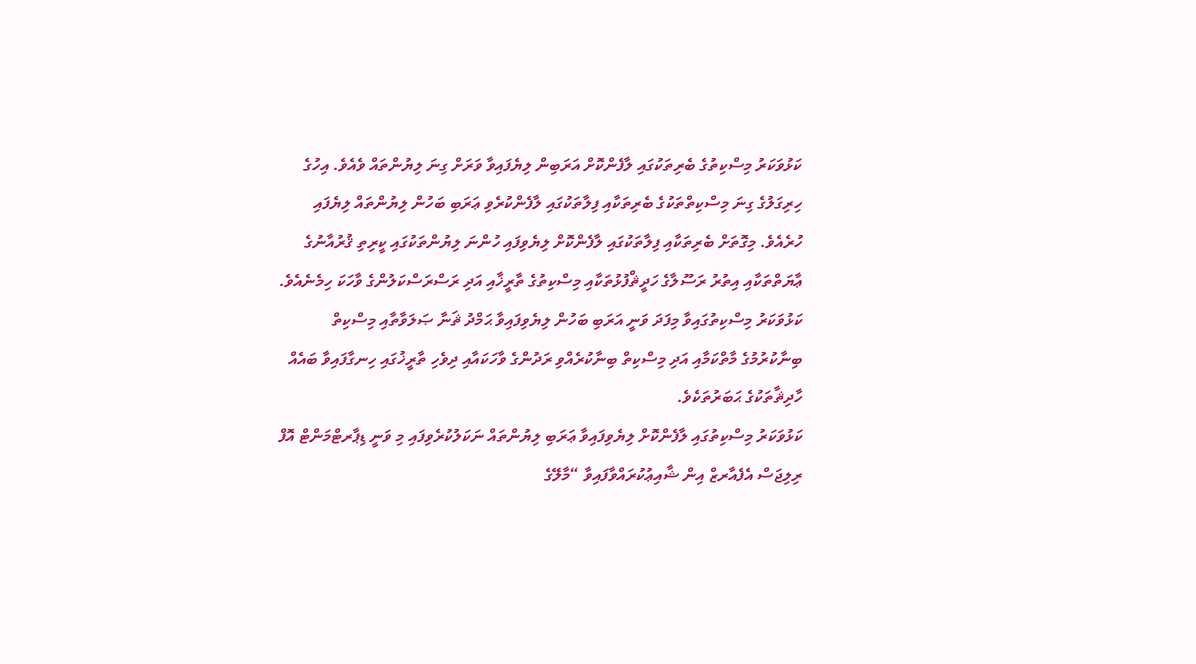ކަޅުވަކަރު މިސްކިތުގެ ބެރިތަކުގައި ލާފެންކޮށް އަރަބިން ލިޔެފައިވާ ވަރަށް ގިނަ ލިޔުންތައް ވެއެވެ. އިހުގެ ހިރިގަލުގެ ގިނަ މިސްކިތްތަކުގެ ބެރިތަކާއި ފިލާތަކުގައި ލާފެންކުރެވި ޢަރަބި ބަހުން ލިޔުންތައް ލިޔެފައި ހުރެއެވެ. މިގޮތަށް ބެރިތަކާއި ފިލާތަކުގައި ލާފެންކޮށް ލިޔެވިފައި ހުންނަ ލިޔުންތަކުގައި ކީރިތި ޤުރުއާނުގެ ޢާޔަތްތަކާއި އިތުރު ރަސޫލާގެ ހަދީޘްފުޅުތަކާއި މިސްކިތުގެ ތާރީޚާއި އަދި ރަސްރަސްކަލުންގެ ވާހަކަ ހިމެނެއެވެ. ކަޅުވަކަރު މިސްކިތުގައިވާ މިފަދަ ވަނީ އަރަބި ބަހުން ލިޔެވިފައިވާ ޙަމްދު ޘަނާ ޞަލަވާތާއި މިސްކިތް ބިނާކުރުމުގެ މާތްކަމާއި އަދި މިސްކިތް ބިނާކުރެއްވި ރަދުންގެ ވާހަކައާއި ދިވެހި ތާރީޚުގައި ހިނގާފައިވާ ބައެއް ހާދިޘާތަކުގެ ޙަބަރުތަކެވެ.
ކަޅުވަކަރު މިސްކިތުގައި ލާފެންކޮށް ލިޔެވިފައިވާ ޢަރަބި ލިޔުންތައް ނަކަލުކުރެވިފައި މި ވަނީ ޑިޕާރޓްމަންޓް އޮފް ރިލިޖަސް އެފެއާރޒް އިން ޝާއިޢުކުރައްވާފައިވާ “މާލޭގެ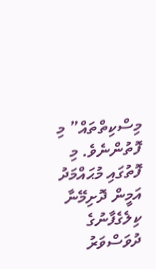މިސްކިތްތައް” މި ފޮތުންނެވެ. މި ފޮތުގައި މުޙައްމަދު އަމީން ދޮށިމޭނާ ކިލެގެފާނުގެ ދުވަސްވަރު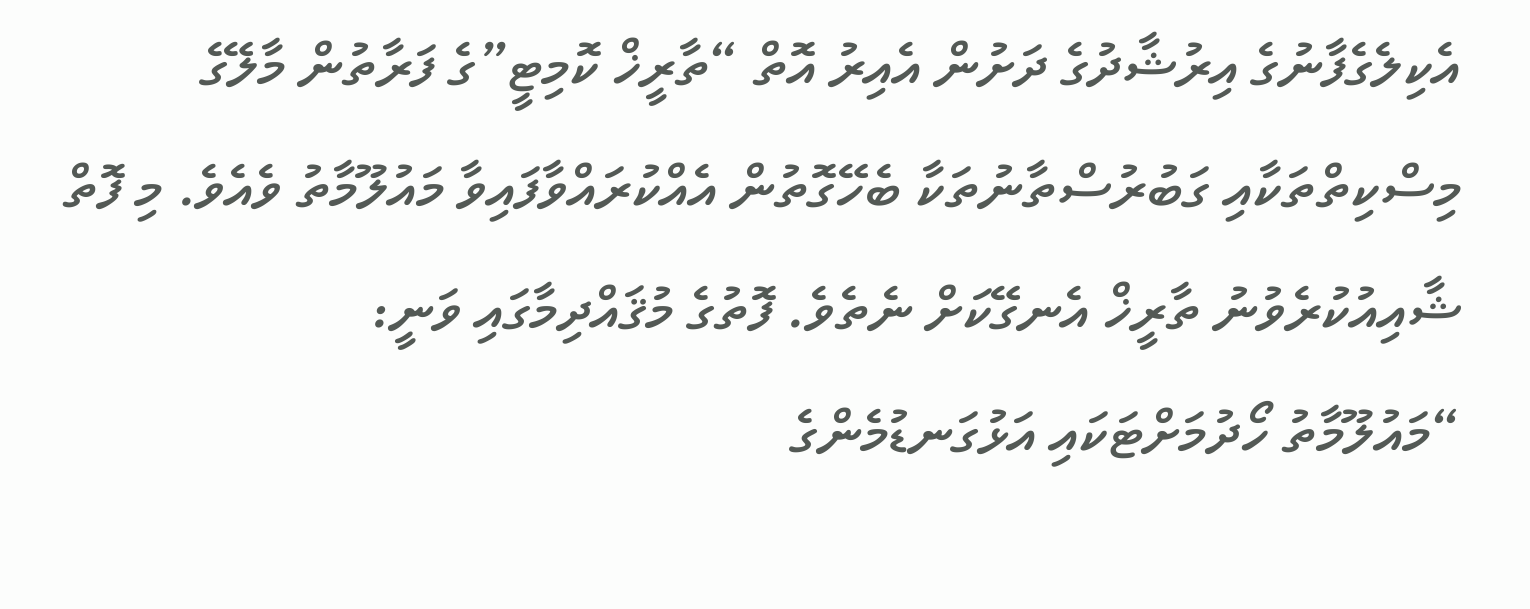އެކިލެގެފާނުގެ އިރުޝާދުގެ ދަށުން އެއިރު އޮތް “ތާރީޚް ކޮމިޓީ”ގެ ފަރާތުން މާލޭގެ މިސްކިތްތަކާއި ގަބުރުސްތާނުތަކާ ބެހޭގޮތުން އެއްކުރައްވާފައިވާ މައުލޫމާތު ވެއެވެ. މި ފޮތް ޝާއިއުކުރެވުނު ތާރީޚް އެނގޭކަށް ނެތެވެ. ފޮތުގެ މުޤައްދިމާގައި ވަނީ:
“މައުލޫމާތު ހޯދުމަށްޓަކައި އަޅުގަނޑުމެންގެ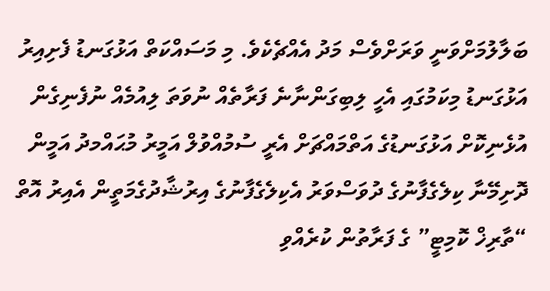ބަލާލުމަށްވަނީ ވަރަށްވެސް މަދު އެއްޗެކެވެ. މި މަސައްކަތް އަޅުގަނޑު ފެށިއިރު އަޅުގަނޑު މިކަމުގައި އެހީ ލިބިގަންނާނެ ފަރާތެއް ނުވަތަ ލިއުމެއް ނުފެނިގެން އުޅެނިކޮށް އަޅުގަނޑުގެ އަތްމައްޗަށް އެރީ ސުމުއްވުލް އަމީރު މުޙައްމދު އަމީން ދޮށިމޭނާ ކިލެގެފާނުގެ ދުވަސްވަރު އެކިލެގެފާނުގެ އިރުޝާދުގެމަތީން އެއިރު އޮތް “ތާރިޚް ކޮމިޓީ” ގެ ފަރާތުން ކުރެއްވި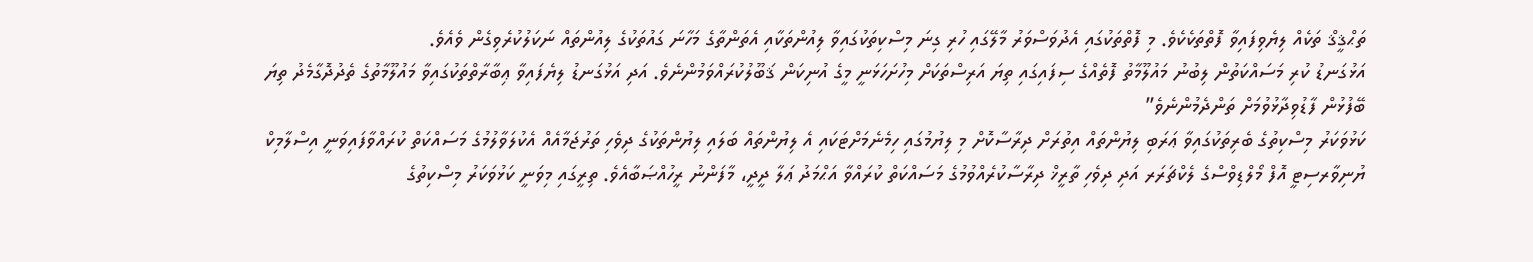ތަޙްޤީޤް ތަކެއް ލިޔެވިފައިވާ ފޮތްތަކެކެވެ. މި ފޮތްތަކުގައި އެދުވަސްވަރު މާލޭގައި ހުރި ގިނަ މިސްކިތަކުގައިވާ ލިއުންތަކާއި އެތަންތާގެ މަހާނަ ގައުތަކުގެ ލިއުންތައް ނަކަލުކުރެވިގެން ވެއެވެ.
އަޅުގަނޑު ކުރި މަސައްކަތުން ލިބުނު މައުލޫމާތު ފޮތެއްގެ ސިފައިގައި ތިޔަ އަރިސްތަކަށް މިހުށަހަޅަނީ މީގެ އުނިކަން ޤަބޫލުކުރައްވަމުންނެވެ. އަދި އަޅުގަނޑު ލިޔެފައިވާ ޢިބާރާތްތަކުގައިވާ މައުލޫމާތުގެ ތެދުދޮގާމެދު ތިޔަ ބޭފުޅުން ފާޑުވިދާޅުވުމަށް ތަންދެމުންނެވެ”
ކަޅުވަކަރު މިސްކިތުގެ ބެރިތަކުގައިވާ ޢަރަބި ލިޔުންތައް އިތުރަށް ދިރާސާކޮށް މި ލިޔުމުގައި ހިމެނެމަށްޓަކައި އެ ލިޔުންތައް ބަލައި ލިޔުންތަކުގެ ދިވެހި ތަރުޖަމާއެއް އެކުލަވާލުމުގެ މަސައްކަތް ކުރައްވާފައިވަނީ އިސްލާމިކް ޔުނިވާރސިޓީ އޮފް މޯލްޑިވްސްގެ ލެކްޗަރަރ އަދި ދިވެހި ތާރީޚް ދިރާސާކުރެއްވުމުގެ މަސައްކަތް ކުރައްވާ އަޙްމަދު ޢަލާ ދީދީ، މާފަންނު ރީހުއްޞަބާއެވެ. ތިރީގައި މިވަނީ ކަޅުވަކަރު މިސްކިތުގެ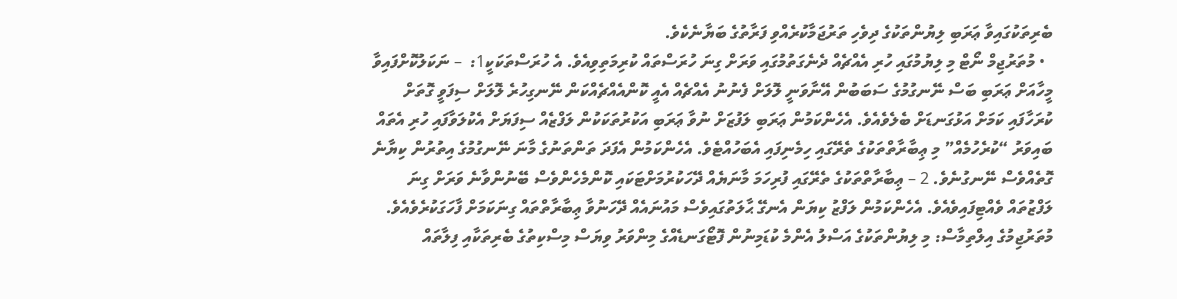ބެރިތަކުގައިވާ ޢަރަބި ލިޔުންތަކުގެ ދިވެހި ތަރުޖަމާކުރެއްވި ފަރާތުގެ ބަޔާނެކެވެ.
  • މުތަރުޖިމް ނޯޓް މި ލިޔުމުގައި ހުރި އެއްޗެއް ދެނެގަތުމުގައި ވަރަށް ގިނަ ހުރަސްތައް ކުރިމަތިވިއެވެ. އެ ހުރަސްތަކަކީ1:  – ނަކަލުކޮށްފައިވާ މީހާއަށް ޢަރަބި ބަސް ނޭނގުމުގެ ސަބަބުން އޭނާވަނީ ލޮލަށް ފެނުނު އެއްޗެއް އެއީ ކޮންއެއްޗެއްކަން ނޭނގިހުރެ ލޮލަށް ސިފަވީ ގޮތަށް ކުރަހާފައި ކަމަށް އަޅުގަނޑަށް ބެލެވެއެވެ. އެހެންކަމުން ޢަރަބި ލަފުޒަށް ނުވާ ޢަރަބި އަކުރުތަކަކުން ލަފްޒެއް ސިފަޔަށް އެކުލަވާފައި ހުރި އެތައް ބައިވަރު “ކުރެހުމެއް” މި ޢިބާރާތްތަކުގެ ތެރޭގައި ހިމެނިފައި އެބަހުއްޓެވެ. އެހެންކަމުން އެފަދަ ތަންތަނުގެ މާނަ ނޭނގުމުގެ އިތުރުން ކިޔާނެ ގޮތެއްވެސް ނޭނގުނެވެ. 2 – ޢިބާރާތްތަކުގެ ތެރޭގައި ފުރިހަމަ މާނަޔެއް ދޭހަކުރުމަށްޓަކައި ކޮންމެހެންވެސް ބޭނުންވާނެ ވަރަށް ގިނަ ލަފްޒުތައް ވެއްޓިފައިވެއެވެ. އެހެންކަމުން ލަފްޒު ކިޔަން އެނގޭ ޙާލަތުގައިވެސް މައުނައެއް ދޭހަނުވާ ޢިބާރާތްތައް ގިނަކަމަށް ފާހަގަކުރެވެއެވެ. މުތަރުޖިމުގެ އިލްތިމާސް: މި ލިޔުންތަކުގެ އަސްލު އެންމެ ކުޑަމިނުން ފޮޓޯގަނޑެއްގެ މިންވަރު ވިޔަސް މިސްކިތުގެ ބެރިތަކާއި ފިލާތައް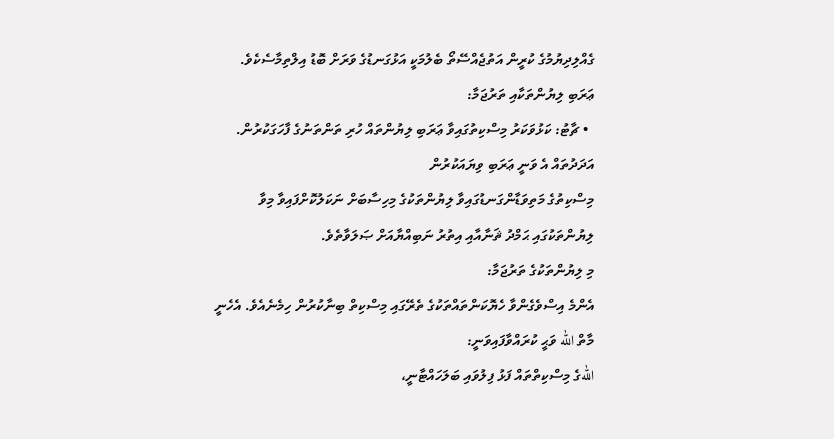ގެއްލިދިޔުމުގެ ކުރީން އަތުޖެއްސޭތޯ ބެލުމަކީ އަޅުގަނޑުގެ ވަރަށް ބޮޑު އިލްތިމާސެކެވެ.
ޢަރަބި ލިޔުންތަކާއި ތަރުޖަމާ:
  • ޗާޓު: ކަޅުވަކަރު މިސްކިތުގައިވާ ޢަރަބި ލިޔުންތައް ހުރި ތަންތަނުގެ ފާހަގަކުރުން. އަދަދުތައް އެ ވަނީ ޢަރަބި ވިޔައަކުރުން
މިސްކިތުގެ މަތިވަޑާންގަނޑުގައިވާ ލިޔުންތަކުގެ މިހިސާބަށް ނަކަލުކޮށްފައިވާ މިވާ ލިޔުންތަކުގައި ޙަމްދު ޘަނާއާއި އިތުރު ނަބިއްޔާއަށް ޞަލަވާތެވެ.
މި ލިޔުންތަކުގެ ތަރުޖަމާ:
އެންމެ އިސްވެގެންވާ ހެޔޮކަންތައްތަކުގެ ތެރޭގައި މިސްކިތް ބިނާކުރުން ހިމެނެއެވެ. އެހެނީ މާތް الله ވަޙީ ކުރައްވާފައިވަނީ:
اللهގެ މިސްކިތްތައް ފަޅު ފިލުވައި ބަލަހައްޓާނީ،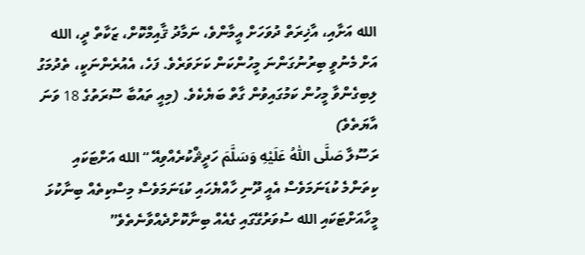الله އަށާއި، އާޚިރަތް ދުވަހަށް އީމާންވެ، ނަމާދު ޤާއިމްކޮށް، ޒަކާތް ދީ، الله އަށް މެނުވީ ބިރުނުގަންނަ މީހުންކަން ކަށަވަރެވެ. ފަހެ، އެއުރެންނަކީ، ތެދުމަގު ލިބިގެންވާ މީހުން ކަމުގައިވުން ގާތް ބަޔެކެވެ. (މިއީ ތައުބާ ސޫރަތުގެ 18 ވަނަ އާޔަތެވެ)
ރަސޫލާ صَلَّى اللّٰهُ عَلَيْهِ وَسَلَّمَ ހަދީޘްކުރެއްވިއޭ “الله އަށްޓަކައި ކިތަންމެ ކުޑަނަމަވެސް އެއީ ދޫނި ހާއްޔެހައި ކުޑަނަމަވެސް މިސްކިތެއް ބިނާކުޅަ މީހާއަށްޓަކައި الله ސުވަރުގޭގައި ގެއެއް ބިނާކޮށްދެއްވާނެތެވެ”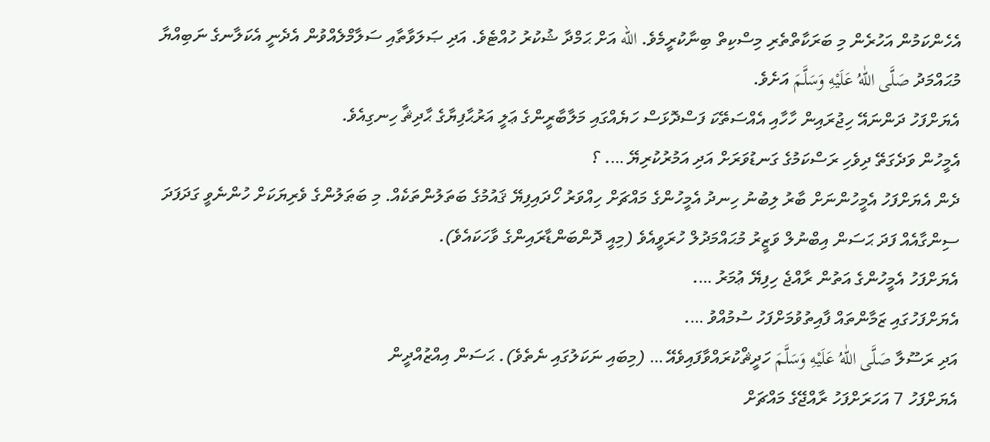އެހެންކަމުން އަހުރެން މި ބަރަކާތްތެރި މިސްކިތް ބިނާކުރީމެވެ. الله އަށް ޙަމްދާ ޝުކުރު ހުއްޓެވެ. އަދި ޞަލަވާތާއި ސަލާމްލެއްވުން އެދެނީ އެކަލާނގެ ނަބިއްޔާ މުޙައްމަދު صَلَّى اللّٰهُ عَلَيْهِ وَسَلَّمَ އަށެވެ.
އެޔަށްފަހު ދަންނައޭ ހިޖުރައިން ހާހާއި އެއްސަތޭކަ ފަސްދޮޅަސް ހަޔެއްގައި މަލާބާރީންގެ ޢަލީ އަރުޙާފިޔާގެ ޙާދިޘާ ހިނގިއެވެ.
އެމީހުން ވަދެގަތޭ ދިވެހި ރަސްކަމުގެ ގަނޑުވަރަށް އަދި އަމުރުކުރިޔޭ …. ؟
ދެން އެޔަށްފަހު އެމީހުންނަށް ބާރު ލިބުނު ހިނދު އެމީހުންގެ މައްޗަށް ހިއްވަރު ހޯދައިފިޔޭ ޤައުމުގެ ބަތަލުންތަކެއް. މި ބަޠަލުންގެ ވެރިޔަކަށް ހުންނެވީ ގަދަފަދަ ސިންގާއެއް ފަދަ ޙަސަން އިބްނުލް ވަޒީރު މުޙައްމަދުލް ހުރަވީއެވެ (މިއީ ދޮންބަންޑާރައިންގެ ވާހަކައެވެ).
އެޔަށްފަހު އެމީހުންގެ އަތުން ރާއްޖެ ހިފިޔޭ ޢުމަރު ….
އެޔަށްފަހުގައި ޒަމާންތައް ފާއިތުވުމަށްފަހު ސުމުއްވު ….
އަދި ރަސޫލާ صَلَّى اللّٰهُ عَلَيْهِ وَسَلَّمَ ހަދީޘްކުރައްވާފައިވެއޭ … (މިބައި ނަކަލުގައި ނެތެވެ). ޙަސަން އިއްޒުއްދީން
އެޔަށްފަހު 7 އަހަރަށްފަހު ރާއްޖޭގެ މައްޗަށް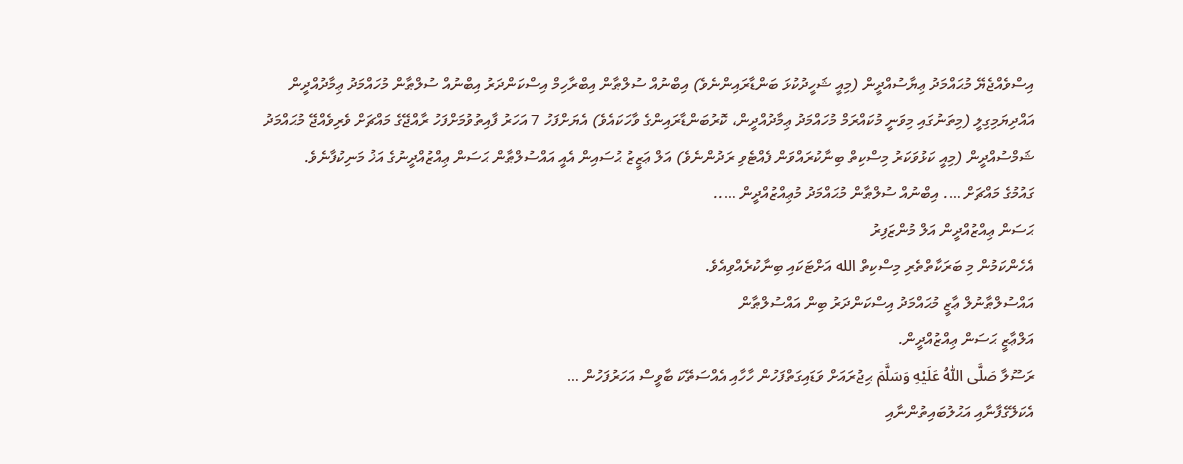އިސްވެއްޖެޔޭ މުޙައްމަދު ޢިޔާސުއްދީން (މިއީ ޝަހީދުކުޅަ ބަންޑާރައިންނެވެ) އިބްނުއް ސުލްޠާން އިބްރާހިމް އިސްކަންދަރު އިބްނުއް ސުލްޠާން މުހައްމަދު ޢިމާދުއްދީން އައްދިޔަމިގިލީ (މިތަނުގައި މިވަނީ މުކައްރަމް މުހައްމަދު ޢިމާދުއްދީން، ކޮރުބަންޑާރައިންގެ ވާހަކައެވެ) އެޔަށްފަހު 7 އަހަރު ފާއިތުވުމަށްފަހު ރާއްޖޭގެ މައްޗަށް ވެރިވެއްޖޭ މުޙައްމަދު ޝަމްސުއްދީން (މިއީ ކަޅުވަކަރު މިސްކިތް ބިނާކުރައްވަން ފެއްޓެވި ރަދުންނެވެ) އަލް ޢަޒީޒު ޙުސައިން އެއީ އައްސުލްޠާން ޙަސަން ޢިއްޒުއްދީނުގެ އަޚު މަނިކުފާނެވެ.
ގައުމުގެ މައްޗަށް …. އިބްނުއް ސުލްޠާން މުޙައްމަދު މުޢިއްޒުއްދީން …..
ޙަސަން ޢިއްޒުއްދީން އަލް މުންޒަފިރު
އެހެންކަމުން މި ބަރަކާތްތެރި މިސްކިތް الله އަށްޓަކައި ބިނާކުރެއްވިއެވެ.
އައްސުލްޠާނުލް ޢާޒީ މުޙައްމަދު އިސްކަންދަރު ބިން އައްސުލްޠާން
އަލްޢާޒީ ޙަސަން ޢިއްޒުއްދީން.
ރަސޫލާ صَلَّى اللّٰهُ عَلَيْهِ وَسَلَّمَ ޙިޖުރައަށް ވަޑައިގަތްފަހުން ހާހާއި އެއްސަތޭކަ ބާވީސް އަހަރުފަހުން …
އެކަލޭގެފާނާއި އަޙުލުބައިތުންނާއި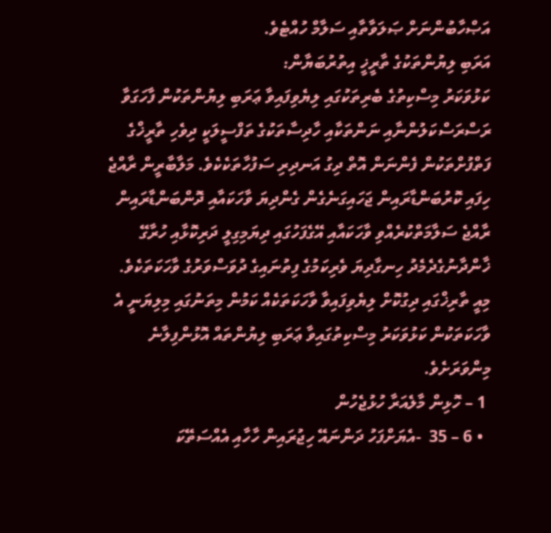އަޞްހާބުންނަށް ޞަލަވާތާއި ސަލާމް ހުއްޓެވެ.
އަރަބި ލިޔުންތަކުގެ ތާރީޚީ އިތުރުބަޔާން:
ކަޅުވަކަރު މިސްކިތުގެ ބެރިތަކުގައި ލިޔެވިފައިވާ ޢަރަބި ލިޔުންތަކުން ފާހަގަވާ ރަސްރަސްކަލުންނާއި ނަންތަކާއި ހާދިސާތަކުގެ ތަފްސީލަކީ ދިވެހި ތާރީޚްގެ ފަތްފުށްތަކުން ފެންނަން އޮތް ދިގު އަނދިރި ސަފުހާތަކެކެވެ. މަލާބާރީން ރާއްޖެ ހިފައި ކޮރުބަންޑާރައިން ޖަހައިގަނެގެން ގެންދިޔަ ވާހަކައާއި ދޮންބަންޑާރައިން ރާއްޖެ ސަލާމަތްކުރެއްވި ވާހަކައާއި އޭގެފަހުގައި ދިޔަމިގިލީ ދަރިކޮޅާއި ހުރާގޭ ޚާންދާނުގެދެމެދު ހިނގާދިޔަ ވެރިކަމުގެ ފިތުނައިގެ ދުވަސްވަރުގެ ވާހަކަތަކެވެ.  މިއީ ތާރިޚްގައި ދިގުކޮށް ލިޔެވިފައިވާ ވާހަކަތަކެއް ކަމުން މިތަނުގައި މިލިޔަނީ އެ ވާހަކަތަކުން ކަޅުވަކަރު މިސްކިތުގައިވާ ޢަރަބި ލިޔުންތައް އޮޅުންފިލާނެ މިންވަރަށެވެ.
 1 – ހޮޅިން މާލެއަރާ ހުޅުޖެހުން
  • 6 – 35  -އެޔަށްފަހު ދަންނައޭ ހިޖުރައިން ހާހާއި އެއްސަތޭކަ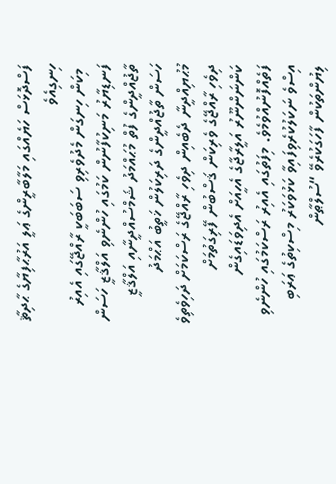ފަސްދޮޅަސް ހަޔެއްގައި މަލާބާރީންގެ ޢަލީ އަރުޙާފިޔާގެ ޙާދިޘާ ހިނގިއެވެ
 މިކަން ހިނގަން މެދުވެރިވި ސަބަބަކީ ރާއްޖޭގައި އެއިރު ފަނޑިޔާރު މަނިކުފާނުން ކަމުގައި ހުންނެވި އަލްޤާޒީ ހަސަން ތާޖުއްދީންގެ ފުތް މުޙައްމަދު ޝަމްސުއްދީނާއި އަލްޤާޒީ ހަސަން ތާޖުއްދީންގެ ދަރިކަލުން ޚަތީބު އަޙްމަދު މުޙުޔިއްދީނާ ދެބެއިން ދިވެހި ރާއްޖޭގެ ރަސްކަމަށް ދަހިވެތިވެ ދިވެހި ރާއްޖޭގެ ވެރިކަން ޤަސްބުން ފޭރިގަތުމަށް ކަންނަންނޫރު އަލީރާޖާގެ އެހީއަށް އެދިވަޑައިގެން ފަތެއްފޮނުއްވުމެވެ. މިފަތުގައި އެއިރު ރަސްކަމުގައި ހުންނެވި އިސްވެ ނަކަލުކުރެވިފައިވާ ކަޅުވަކަރު މިސްކިތުގެ ޢަރަބި ލިޔުންތަކުން ފާހަގަކުރެވޭ “ސުލްޠާން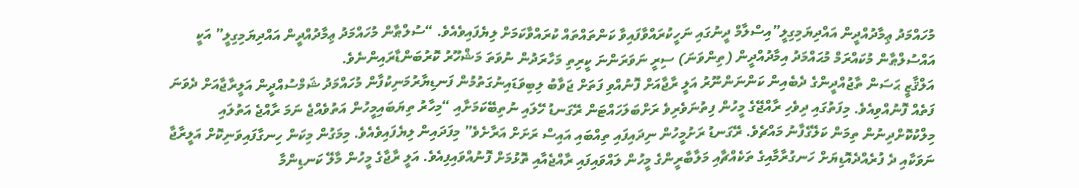މުހައްމަދު ޢިމާދުއްދީން އައްދިޔަމިގިލީ”އިސްލާމް ދީނުގައި ނަހީކުރައްވާފައިވާ ކަންތައްތައް ކުރައްވާކަމަށް ލިޔެފައިވެއެވެ. “ސުލްޠާން މުހައްމަދު ޢިމާދުއްދީން އައްދިޔަމިގިލީ” އަކީ އައްސުލްޠާން މުކައްރަމް މުޙައްމަދު އިމާދުއްދީން (ތިންވަނަ) ސިރީ ނަވަރަންނަ ކީރިތި މަހާރަދުން ނުވަތަ މަޝްހޫރު ކޮރުބަންޑާރައިންނެވެ.
އަލްޤާޒީ ޙަސަން ތާޖުއްދީންގެ ދެބެއިން ކަންނަންނޫރު އަލީ ރާޖާއަށް ފޮނުއްވި ފަތަށް ޖަވާބު ލިބިވަޑައިނުގަތުމުން ފަނޑިޔާރުމަނިކުފާން މުހައްމަދު ޝަމްސުއްދީން އަލީރާޖާއަށް ދެވަނަ ފަތެއް ފޮނުއްވިއެވެ. މިފަތުގައި ދިވެހި ރާއްޖޭގެ މީހުން ފިތުނަވެރިވެ ރަށްބަލަހައްޓަން ރޭގަނޑު ހޭލައި ނުތިބޭކަމަށާއި “މިހާރު ތިޔަބައިމީހުން އަތުވެއްޖެ ނަމަ ރާއްޖެ އަތުލައި މިލްކުކޮށްދިނުން ތިމަން ކަލޭގެފާނު މައްޗެވެ. ރޭގަނޑު ރަށުމީހުން ނިދައިފައި ތިއްބައި އައިސް ރަށަށް އަރާށެވެ” މިފަދައިން ލިޔެފައިވެއެވެ. މިމަގުން މިކަން ހިނގާފައިވަނިކޮށް އަލީރާޖާ ނަވަކާއި ދެ ފުރެއްދެއޮޑިޔަށް ހަނގުރާމާއިގެ ތަކެއްޗާއި މަލާބާރީންގެ މީހުން ލައްވައިފައި ރާއްޖެއާއި ތޮޅުމަށް ފޮނުއްވައިފިއެވެ. އަލީ ރާޖާގެ މީހުން މާލޭ ކަނޑިންމާ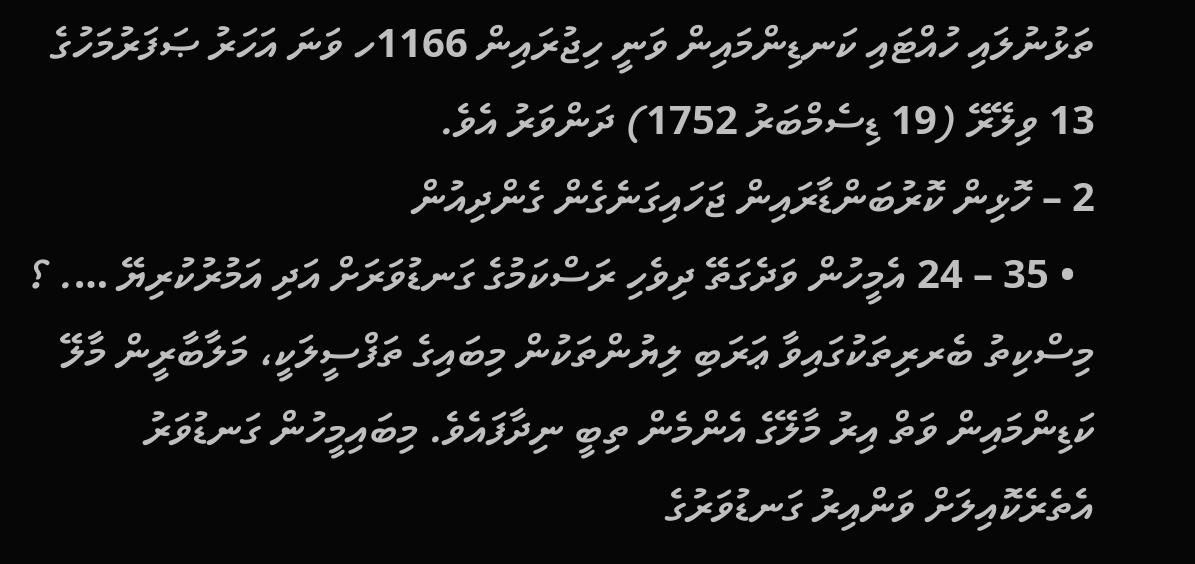ތަޅުނުލައި ހުއްޓައި ކަނޑިންމައިން ވަނީ ހިޖުރައިން 1166ހ ވަނަ އަހަރު ޞަފަރުމަހުގެ 13 ވިލޭރޭ (19 ޑިސެމްބަރު 1752) ދަންވަރު އެވެ.
2 – ހޮޅިން ކޮރުބަންޑާރައިން ޖަހައިގަނެގެން ގެންދިއުން
  • 35 – 24 އެމީހުން ވަދެގަތޭ ދިވެހި ރަސްކަމުގެ ގަނޑުވަރަށް އަދި އަމުރުކުރިޔޭ …. ؟
މިސްކިތު ބެރރިތަކުގައިވާ ޢަރަބި ލިޔުންތަކުން މިބައިގެ ތަފްސީލަކީ، މަލާބާރީން މާލޭ ކަޑިންމައިން ވަތް އިރު މާލޭގެ އެންމެން ތިބީ ނިދާފައެވެ. މިބައިމީހުން ގަނޑުވަރު އެތެރެކޮއިލަށް ވަންއިރު ގަނޑުވަރުގެ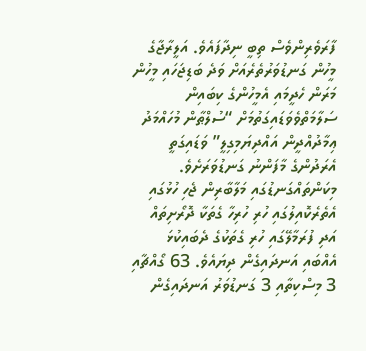ފާރަވެރިންވެސް ތިބީ ނިދާފައެވެ. އަލީރާޖާގެ މީހުން ގަނޑުވަރުތެރެއަށް ވަދެ ބަޑިޖަހައި މީހުން މަރަން ހެދީމައި އެމީހުންގެ ކިބައިން ސަލާމަތްވެވަޑައިގަތުމަށް “ސުލްޠާން މުހައްމަދު ޢިމާދުއްދީން އައްދިޔަމިގިލީ” ވަޑައިގަތީ އެރަދުންގެ މާފަންނު ގަނޑުވަރަށެވެ. މިކަންތައްގަނޑުގައި މަލާބާރިން ޖެހި ހުޅުގައި އެތެރެކޮއިލުގައި ހުރި ހުރިހާ ގެތަކާ ދޮރޯށިތައް އަދި ފުރަމާލޭގައި ހުރި ގެތަކުގެ ދެބައިކުޅަ އެއްބައި އަނދައިގެން ދިޔައެވެ. 63 ގޯއްޗާއި 3 މިސްކިތާއި 3 ގަނޑުވަރު އަނދައިގެން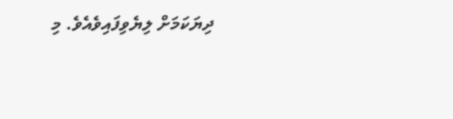ދިޔަކަމަށް ލިޔެވިފައިވެއެވެ. މި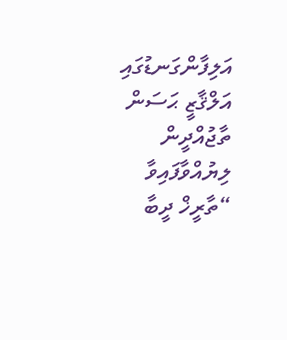އަލިފާންގަނޑުގައި އަލްޤާޒީ ޙަސަން ތާޖުއްދީން ލިޔުއްވާފައިވާ “ތާރީޚް ދީބާ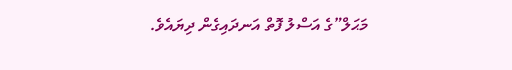މަޙަލް”ގެ އަސްލު ފޮތް އަނދައިގެން ދިޔައެވެ.